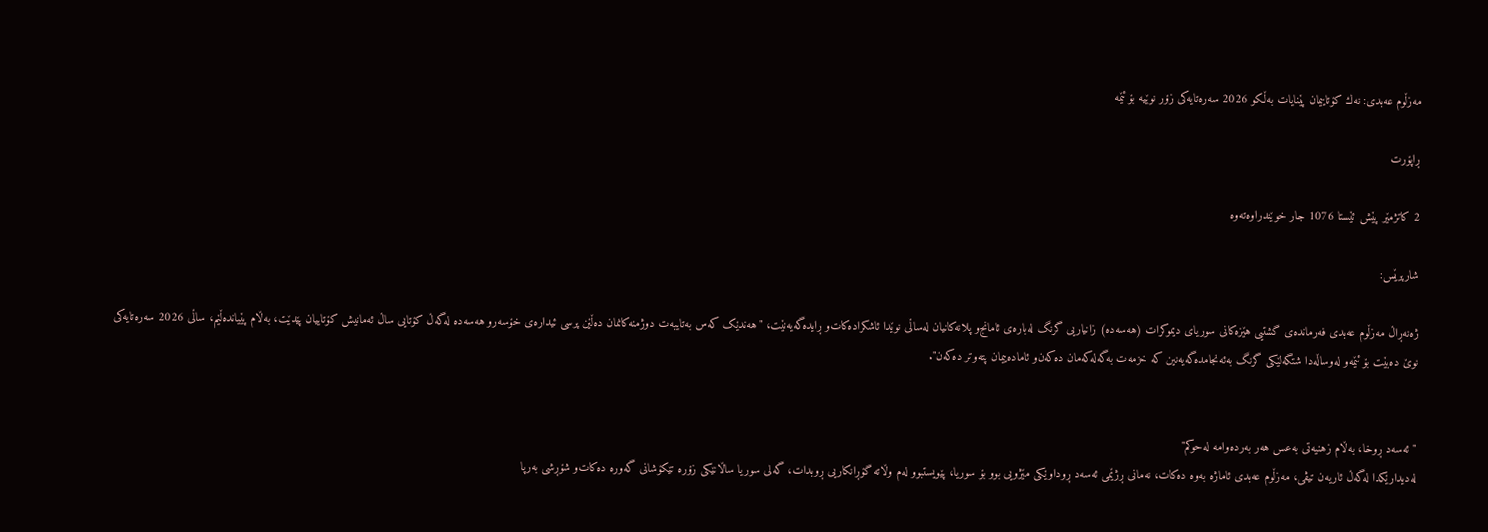مه‌زڵوم عەبدی: نه‌ك كۆتاییمان پێنایات به‌ڵكو 2026 سه‌ره‌تایه‌كى زۆر نوێیه‌ بۆ ئێمه‌

ڕاپۆرت

2 کاتژمێر پێش ئێستا‌ 1076 جار خوێندراوه‌ته‌وه

شارپرێس:

ژەنەڕاڵ مه‌زڵوم عەبدی فه‌رمانده‌ى گشتیى هێزه‌كانى سوریاى دیموكرات (هه‌سه‌ده‌) زانیاریى گرنگ له‌باره‌ى ئامانج‌و پلانه‌كانیان له‌ساڵى نوێدا ئاشكراده‌كات‌و ڕایده‌گه‌یه‌نێت، "هەندێک کەس بەتایبەت دوژمنەکانمان دەڵێن پرسی ئیدارەی خۆسەرو هەسەدە لەگەڵ کۆتایی ساڵ ئەمانیش کۆتاییان پێدێت، بەڵام پێیانده‌ڵێم، ساڵی 2026 سەرەتایەکی نوێ دەبێت بۆ ئێمەو لەوساڵەدا شتگەلێکی گرنگ بەئەنجامدەگەیەنین کە خزمەت بەگەلەکەمان دەکەن‌و ئامادەییمان پتەوتر دەکەن".


"ئه‌سه‌د ڕوخا، به‌ڵام زهنیه‌تى به‌عس هه‌ر به‌رده‌وامه‌ له‌حوكم"
له‌دیدارێكدا له‌گه‌ڵ ئاریه‌ن تیڤى، مه‌زڵوم عه‌بدى ئاماژه‌ به‌وه‌ ده‌كات، نه‌مانى ڕژێمى ئه‌سه‌د ڕوداوێكى مێژویى بوو بۆ سوریا، پێویستبوو له‌م وڵاته‌ گۆڕانكاریى ڕوبدات، گه‌لى سوریا ساڵانێكى زۆره‌ تێكۆشانى گه‌وره‌ ده‌كات‌و شۆڕشى به‌رپا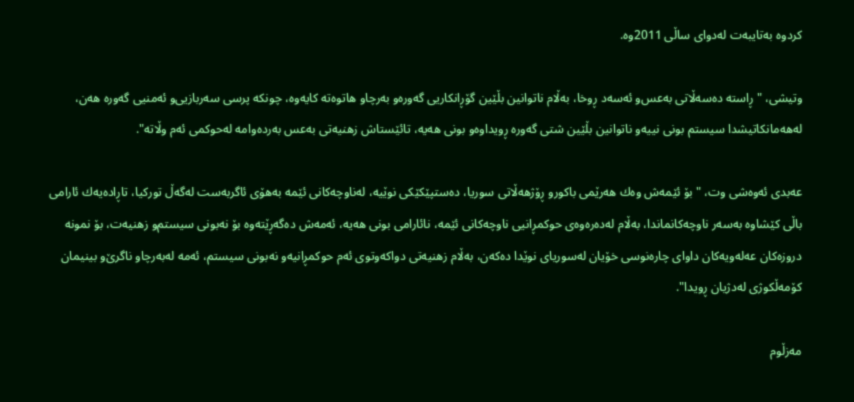كردوه‌ به‌تایبه‌ت له‌دواى ساڵى 2011وه‌.

وتیشى، "ڕاسته‌ ده‌سه‌ڵاتى به‌عس‌و ئه‌سه‌د ڕوخا، به‌ڵام ناتوانین بڵێین گۆڕانكاریى گه‌وره‌و به‌رچاو هاتوه‌ته‌ كایه‌وه‌، چونكه‌ پرسى سه‌ربازیى‌و ئه‌منیى گه‌وره‌ هه‌ن، له‌هه‌مانكاتیشدا سیستم بونى نییه‌و ناتوانین بڵێین شتى گه‌وره‌ ڕویداوه‌و بونى هه‌یه‌، تائێستاش زهنیه‌تى به‌عس به‌رده‌وامه‌ له‌حوكمى ئه‌م وڵاته‌".

عه‌بدى ئه‌وه‌شى وت، "بۆ ئێمه‌ش وه‌ك هه‌رێمى باكورو ڕۆژهه‌ڵاتى سوریا، ده‌ستپێكێكى نوێیه‌، له‌ناوچه‌كانى ئێمه‌ به‌هۆى ئاگربه‌ست له‌گه‌ڵ توركیا، تاڕاده‌یه‌ك ئارامى باڵى كێشاوه‌ به‌سه‌ر ناوچه‌كانماندا، به‌ڵام له‌ده‌ره‌وه‌ى حوكمڕانیى ناوچه‌كانى ئێمه‌، نائارامى بونى هه‌یه‌، ئه‌مه‌ش ده‌گه‌ڕێته‌وه‌ بۆ نه‌بونى سیستم‌و زهنیه‌ت، بۆ نمونه‌ دروزه‌كان عه‌له‌ویه‌كان داواى چاره‌نوسى خۆیان له‌سوریاى نوێدا ده‌كه‌ن، به‌ڵام زهنیه‌تى دواكه‌وتوى ئه‌م حوكمڕانیه‌و نه‌بونى سیستم، ئه‌مه‌ له‌به‌رچاو ناگرێ‌و بینیمان كۆمه‌ڵكوژى له‌دژیان ڕویدا".

مه‌زڵوم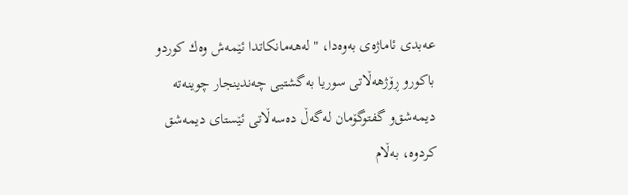عه‌بدى ئاماژه‌ى به‌وه‌دا، "له‌هه‌مانكاتدا ئێمه‌ش وه‌ك كوردو باكورو ڕۆژهه‌ڵاتى سوریا به‌گشتیى چه‌ندینجار چوینه‌ته‌ دیمه‌شق‌و گفتوگۆمان له‌گه‌ڵ ده‌سه‌ڵاتى ئێستاى دیمه‌شق كردوه‌، به‌ڵام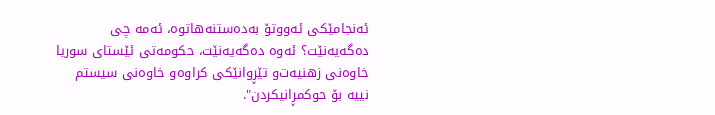ئه‌نجامێكى ئه‌ووتۆ به‌ده‌ستنه‌هاتوه‌، ئه‌مه‌ چى ده‌گه‌یه‌نێت؟ ئه‌وه‌ ده‌گه‌یه‌نێت، حكومه‌تى ئێستاى سوریا خاوه‌نى زهنیه‌ت‌و تێڕوانێكى كراوه‌و خاوه‌نى سیستم نییه‌ بۆ حوكمڕانیكردن".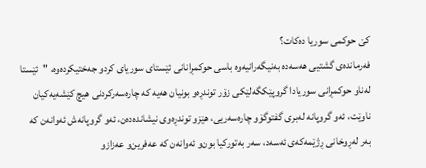كێ حوكمى سوریا ده‌كات؟
فه‌رمانده‌ى گشتیى هه‌سه‌ده‌ به‌نیگه‌رانیه‌وه‌ باسى حوكمڕانانى ئێستاى سوریاى كردو جه‌ختیكرده‌وه‌، "ئێستا له‌ناو حوكمڕانى سوریادا گروپێكگه‌لێكى زۆر توندڕه‌و بونیان هه‌یه‌ كه‌ چاره‌سه‌ركردنى هیچ كێشه‌یه‌كیان ناوێت، ئه‌و گروپانه‌ له‌برى گفتوگۆو چاره‌سه‌ریى، هێزو توندڕه‌وى نیشانده‌ده‌ن، ئه‌و گروپانه‌ش ئه‌وانه‌ن كه‌ به‌ر له‌ڕوخانى ڕژێمه‌كه‌ى ئه‌سه‌د، سه‌ر به‌توركیا بون‌و ئه‌وانه‌ن كه‌ عه‌فرین‌و عه‌زازو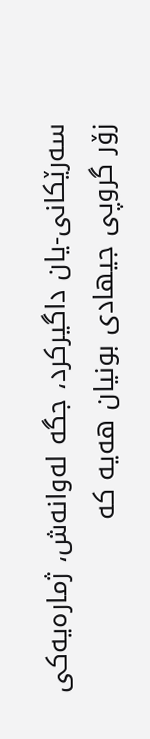سه‌رێكانى-یان داگیركرد، جگه‌ له‌وانه‌ش، ژماره‌یه‌كى زۆر گروپى جیهادى بونیان هه‌یه‌ كه‌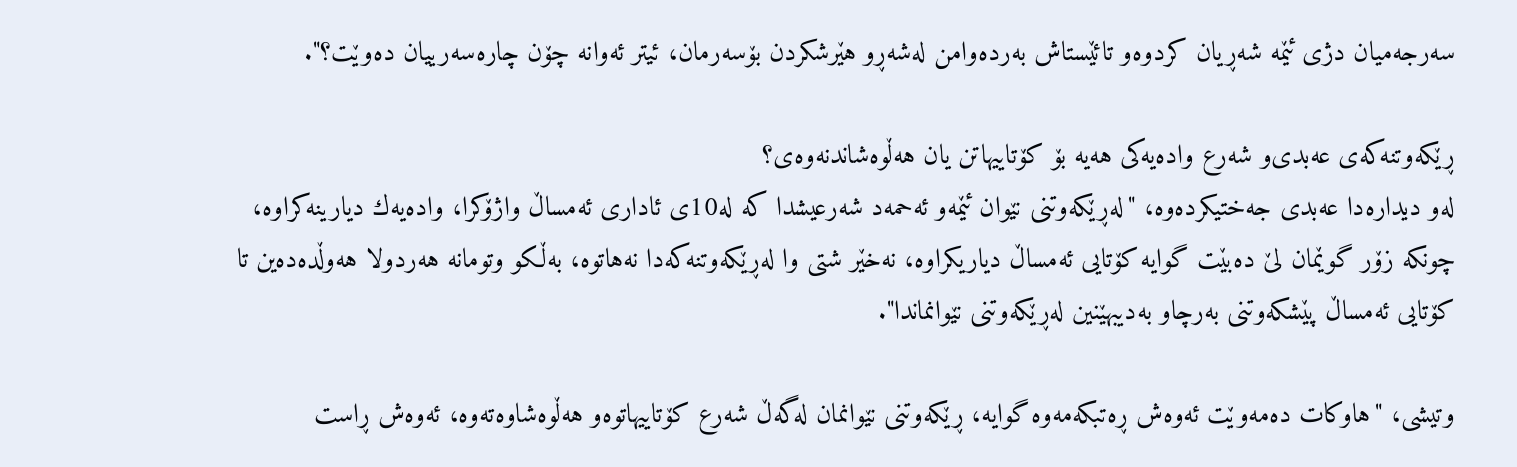سه‌رجه‌میان دژى ئێمه‌ شه‌ڕیان كردوه‌و تائێستاش به‌رده‌وامن له‌شه‌ڕو هێرشكردن بۆسه‌رمان، ئیتر ئه‌وانه‌ چۆن چاره‌سه‌رییان ده‌وێت؟".

ڕێكه‌وتنه‌كه‌ى عه‌بدى‌و شه‌رع واده‌یه‌كى هه‌یه‌ بۆ كۆتاییهاتن یان هه‌ڵوه‌شاندنه‌وه‌ى؟
له‌و دیداره‌دا عه‌بدى جه‌ختیكرده‌وه‌، "له‌ڕێكه‌وتنى نێوان ئێمه‌و ئه‌حمه‌د شه‌رعیشدا كه‌ له‌10ى ئادارى ئه‌مساڵ واژۆكرا، واده‌یه‌ك دیارینه‌كراوه‌، چونكه‌ زۆر گوێمان لێ ده‌بێت گوایه‌ كۆتایی ئه‌مساڵ دیاریكراوه‌، نه‌خێر شتى وا له‌ڕێكه‌وتنه‌كه‌دا نه‌هاتوه‌، به‌ڵكو وتومانه‌ هه‌ردولا هه‌وڵده‌ده‌ین تا كۆتایی ئه‌مساڵ پێشكه‌وتنى به‌رچاو به‌دیبهێنین له‌ڕێكه‌وتنى نێوانماندا".

وتیشى، "هاوكات ده‌مه‌وێت ئه‌وه‌ش ڕه‌تبكه‌مه‌وه‌ گوایه‌، ڕێكه‌وتنى نێوانمان له‌گه‌ڵ شه‌رع كۆتاییهاتوه‌و هه‌ڵوه‌شاوه‌ته‌وه‌، ئه‌وه‌ش ڕاست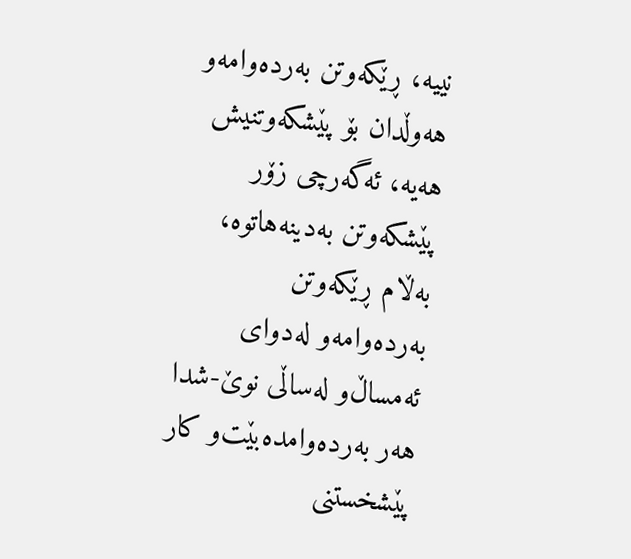نییه‌، ڕێكه‌وتن به‌رده‌وامه‌و هه‌وڵدان بۆ پێشكه‌وتنیش هه‌یه‌، ئه‌گه‌رچى زۆر پێشكه‌وتن به‌دینه‌هاتوه‌، به‌ڵام ڕێكه‌وتن به‌رده‌وامه‌و له‌دواى ئه‌مساڵ‌و له‌ساڵى نوێ-شدا هه‌ر به‌رده‌وامده‌بێت‌و كار پێشخستنى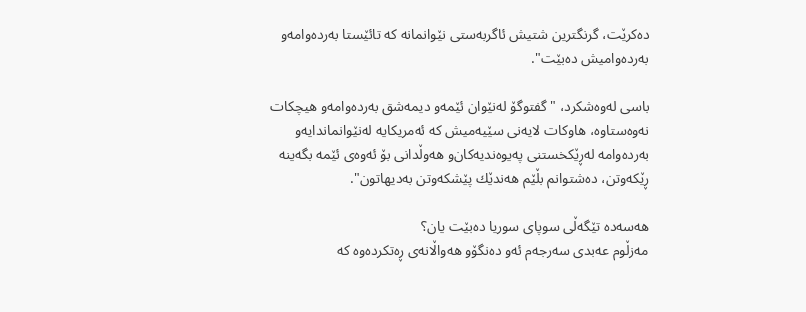ده‌كرێت، گرنگترین شتیش ئاگربه‌ستى نێوانمانه‌ كه‌ تائێستا به‌رده‌وامه‌و به‌رده‌وامیش ده‌بێت".

باسى له‌وه‌شكرد، "گفتوگۆ له‌نێوان ئێمه‌و دیمه‌شق به‌رده‌وامه‌و هیچكات نه‌وه‌ستاوه‌، هاوكات لایه‌نى سێیه‌میش كه‌ ئه‌مریكایه‌ له‌نێوانماندایه‌و به‌رده‌وامه‌ له‌ڕێكخستنى په‌یوه‌ندیه‌كان‌و هه‌وڵدانى بۆ ئه‌وه‌ى ئێمه‌ بگه‌ینه‌ ڕێكه‌وتن، ده‌شتوانم بڵێم هه‌ندێك پێشكه‌وتن به‌دیهاتون".

هه‌سه‌ده‌ تێگه‌ڵى سوپاى سوریا ده‌بێت یان؟
مه‌زڵوم عه‌بدى سه‌رجه‌م ئه‌و ده‌نگۆو هه‌واڵانه‌ى ڕه‌تكرده‌وه‌ كه‌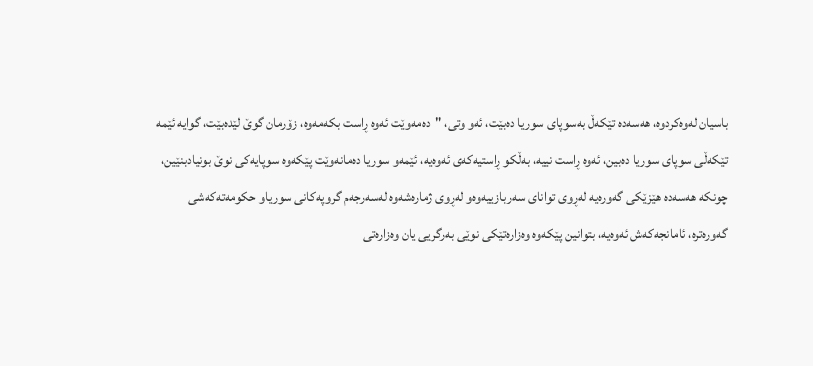باسیان له‌وه‌كردوه‌، هه‌سه‌ده‌ تێكه‌ڵ به‌سوپاى سوریا ده‌بێت، ئه‌و وتى، "ده‌مه‌وێت ئه‌وه‌ ڕاست بكه‌مه‌وه‌، زۆرمان گوێ لێده‌بێت، گوایه‌ ئێمه‌ تێكه‌ڵى سوپاى سوریا ده‌بین، ئه‌وه‌ ڕاست نییه‌، به‌ڵكو ڕاستیه‌كه‌ى ئه‌وه‌یه‌، ئێمه‌و سوریا ده‌مانه‌وێت پێكه‌وه‌ سوپایه‌كى نوێ بونیادبنێین، چونكه‌ هه‌سه‌ده‌ هێزێكى گه‌وره‌یه‌ له‌ڕوى تواناى سه‌ربازییه‌وه‌و له‌ڕوى ژماره‌شه‌وه‌ له‌سه‌رجه‌م گروپه‌كانى سوریاو حكومه‌ته‌كه‌شى گه‌وره‌تره‌، ئامانجه‌كه‌ش ئه‌وه‌یه‌، بتوانین پێكه‌وه‌ وه‌زاره‌تێكى نوێى به‌رگریى یان وه‌زاره‌تى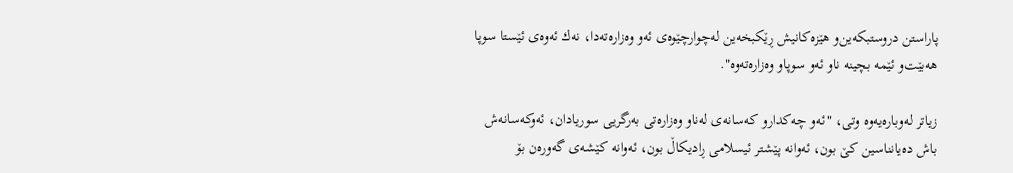پاراستن دروستبكه‌ین‌و هێزه‌كانیش ڕێكبخه‌ین له‌چوارچێوه‌ى ئه‌و وه‌زاره‌ته‌دا، نه‌ك ئه‌وه‌ى ئێستا سوپا هه‌بێت‌و ئێمه‌ بچینه‌ ناو ئه‌و سوپاو وه‌زاره‌ته‌وه‌".

زیاتر له‌وباره‌یه‌وه‌ وتى، "ئه‌و چه‌كدارو كه‌سانه‌ى له‌ناو وه‌زاره‌تى به‌رگریى سوریادان، ئه‌وكه‌سانه‌ش باش ده‌یانناسین كێ بون، ئه‌وانه‌ پێشتر ئیسلامى ڕادیكاڵ بون، ئه‌وانه‌ كێشه‌ى گه‌وره‌ن بۆ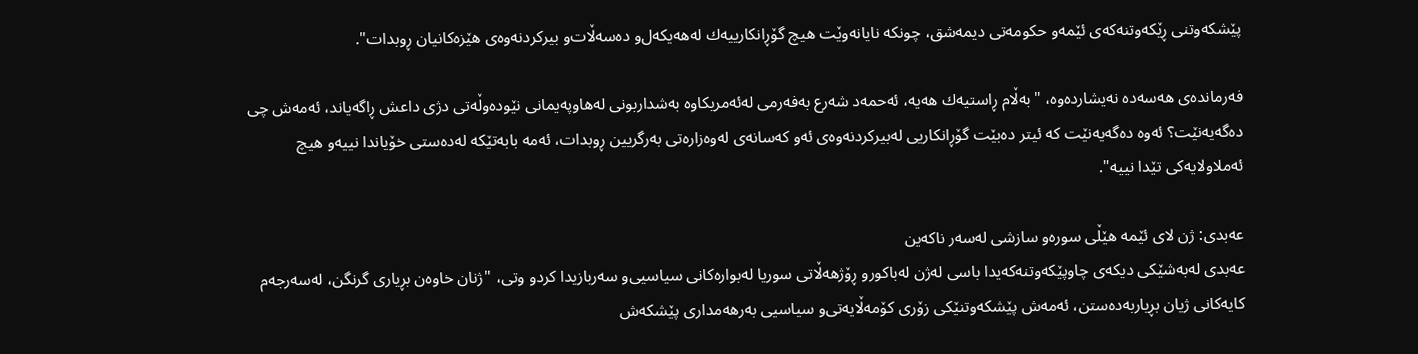پێشكه‌وتنى ڕێكه‌وتنه‌كه‌ى ئێمه‌و حكومه‌تى دیمه‌شق، چونكه‌ نایانه‌وێت هیچ گۆڕانكارییه‌ك له‌هه‌یكه‌ل‌و ده‌سه‌ڵات‌و بیركردنه‌وه‌ی هێزه‌كانیان ڕوبدات".

فه‌رمانده‌ى هه‌سه‌ده‌ نه‌یشارده‌وه‌، "به‌ڵام ڕاستیه‌ك هه‌یه‌، ئه‌حمه‌د شه‌رع به‌فه‌رمى له‌ئه‌مریكاوه‌ به‌شداربونى له‌هاوپه‌یمانى نێوده‌وڵه‌تى دژى داعش ڕاگه‌یاند، ئه‌مه‌ش چى ده‌گه‌یه‌نێت؟ ئه‌وه‌ ده‌گه‌یه‌نێت كه‌ ئیتر ده‌بێت گۆڕانكاریى له‌بیركردنه‌وه‌ى ئه‌و كه‌سانه‌ى له‌وه‌زاره‌تى به‌رگریین ڕوبدات، ئه‌مه‌ بابه‌تێكه‌ له‌ده‌ستى خۆیاندا نییه‌و هیچ ئه‌ملاولایه‌كى تێدا نییه‌".

عه‌بدى: ژن لاى ئێمه‌ هێڵى سوره‌و سازشى له‌سه‌ر ناكه‌ین
عه‌بدى له‌به‌شێكى دیكه‌ى چاوپێكه‌وتنه‌كه‌یدا باسى له‌ژن له‌باكورو ڕۆژهه‌ڵاتى سوریا له‌بواره‌كانى سیاسیى‌و سه‌ربازیدا كردو وتى، "ژنان خاوه‌ن بڕیارى گرنگن، له‌سه‌رجه‌م كایه‌كانى ژیان بڕیاربه‌ده‌ستن، ئه‌مه‌ش پێشكه‌وتنێكى زۆرى كۆمه‌ڵایه‌تى‌و سیاسیى به‌رهه‌مدارى پێشكه‌ش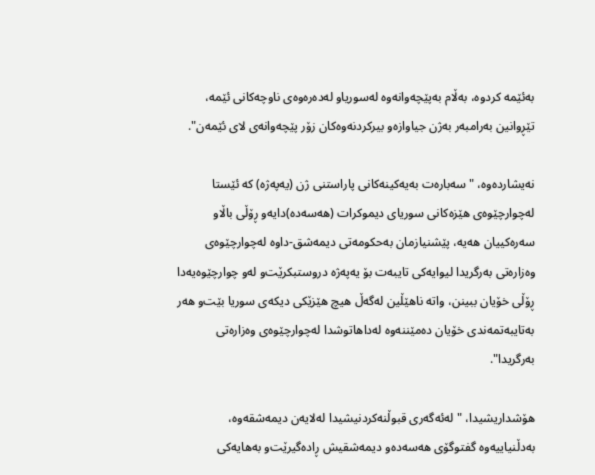به‌ئێمه‌ كردوه‌، به‌ڵام به‌پێچه‌وانه‌وه‌ له‌سوریاو له‌ده‌ره‌وه‌ى ناوچه‌كانى ئێمه‌، تێڕوانین به‌رامبه‌ر به‌ژن جیاوازه‌و بیركردنه‌وه‌كان زۆر پێچه‌وانه‌ى لاى ئێمه‌ن".

نه‌یشارده‌وه‌، "سه‌باره‌ت به‌یه‌كینه‌كانى پاراستنى ژن (یه‌په‌ژه‌) كه‌ ئێستا له‌چوارچێوه‌ى هێزه‌كانى سوریاى دیموكرات (هه‌سه‌ده‌)دایه‌و ڕۆڵى باڵاو سه‌ره‌كییان هه‌یه‌، پێشنیازمان به‌حكومه‌تى دیمه‌شق-داوه‌ له‌چوارچێوه‌ى وه‌زاره‌تى به‌رگریدا لیوایه‌كى تایبه‌ت بۆ یه‌په‌ژه‌ دروستبكرێت‌و له‌و چوارچێوه‌یه‌دا ڕۆڵى خۆیان ببینن، واته‌ ناهێڵین له‌گه‌ڵ هیچ هێزێكى دیكه‌ى سوریا بێت‌و هه‌ر به‌تایبه‌تمه‌ندى خۆیان ده‌مێننه‌وه‌ له‌داهاتوشدا له‌چوارچێوه‌ى وه‌زاره‌تى به‌رگریدا".

هۆشداریشیدا، "له‌ئه‌گه‌رى قبوڵنه‌كردنیشیدا له‌لایه‌ن دیمه‌شقه‌وه‌، به‌دڵنیاییه‌وه‌ گفتوگۆى هه‌سه‌ده‌و دیمه‌شقیش ڕاده‌گیرێت‌و به‌هایه‌كى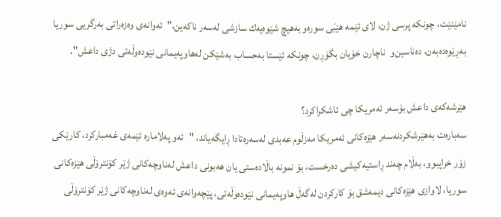نامێنێت، چونكه‌ پرسى ژن، لاى ئێمه‌ هێبَى سوره‌و به‌هیچ شێوه‌یه‌ك سازشى له‌سه‌ر ناكه‌ین،"ئەوانەی وەزەراتی بەرگریی سوریا بەڕێوەدەبەن، دەناسین‌و  ناچارن خۆیان بگۆڕن، چونكه‌ ئێستا به‌حساب به‌شێكن له‌هاوپه‌یمانى نێوده‌وڵه‌تى دژى داعش".

هێرشه‌كه‌ى داعش بۆسه‌ر ئه‌مریكا چى ئاشكراكرد؟
سه‌باره‌ت به‌هێرشكردنه‌سه‌ر هێزه‌كانى ئه‌مریكا مه‌زڵوم عه‌بدى له‌سه‌ره‌تادا ڕایگه‌یاند، "ئه‌و په‌لاماره‌ ئێمه‌ى غه‌مباركرد، كارێكى زۆر خراپبوو، به‌ڵام چه‌ند ڕاستیه‌كیشى ده‌رخست، بۆ نمونه‌ باڵاده‌ستى یان هه‌بونى داعش له‌ناوچه‌كانى ژێر كۆنترۆڵى هێزه‌كانى سوریا، لاوازى هێزه‌كانى دیمه‌شق بۆ كاركردن له‌گه‌ڵ هاوپه‌یمانى نێوده‌وڵه‌تى، پێچه‌وانه‌ى ئه‌وه‌ى له‌ناوچه‌كانى ژێر كۆنترۆڵى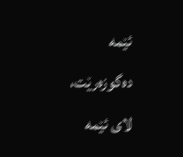ئێمه‌ ده‌گوزه‌رێت، لاى ئێمه‌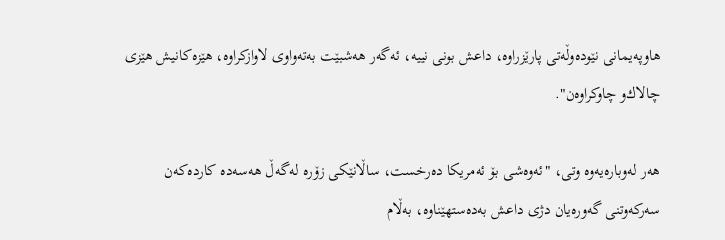هاوپه‌یمانى نێوده‌وڵه‌تى پارێزراوه‌، داعش بونى نییه‌، ئه‌گه‌ر هه‌شبێت به‌ته‌واوى لاوازكراوه‌، هێزه‌كانیش هێزى چالاك‌و چاوكراوه‌ن".

هه‌ر له‌وباره‌یه‌وه‌ وتى، "ئه‌وه‌شى بۆ ئه‌مریكا ده‌رخست، ساڵانێكى زۆره‌ له‌گه‌ڵ هه‌سه‌ده‌ كارده‌كه‌ن سه‌ركه‌وتنى گه‌وره‌یان دژى داعش به‌ده‌ستهێناوه‌، به‌ڵام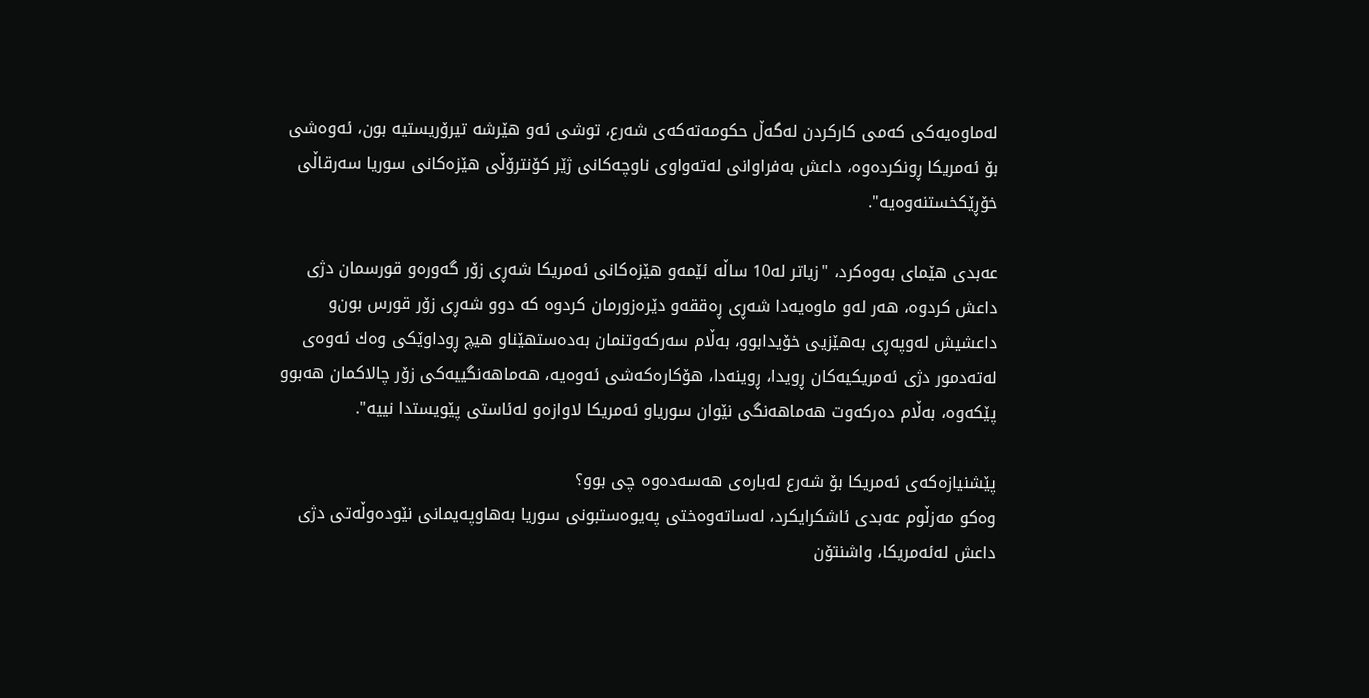له‌ماوه‌یه‌كى كه‌مى كاركردن له‌گه‌ڵ حكومه‌ته‌كه‌ى شه‌رع، توشى ئه‌و هێرشه‌ تیرۆریستیه‌ بون، ئه‌وه‌شى بۆ ئه‌مریكا ڕونكرده‌وه‌، داعش به‌فراوانى له‌ته‌واوى ناوچه‌كانى ژێر كۆنترۆڵى هێزه‌كانى سوریا سه‌رقاڵى خۆڕێكخستنه‌وه‌یه‌".

عه‌بدى هێماى به‌وه‌كرد، "زیاتر له‌10 ساڵه‌ ئێمه‌و هێزه‌كانى ئه‌مریكا شه‌ڕى زۆر گه‌وره‌و قورسمان دژى داعش كردوه‌، هه‌ر له‌و ماوه‌یه‌دا شه‌ڕى ڕه‌ققه‌و دێره‌زورمان كردوه‌ كه‌ دوو شه‌ڕى زۆر قورس بون‌و داعشیش له‌وپه‌ڕى به‌هێزیى خۆیدابوو، به‌ڵام سه‌ركه‌وتنمان به‌ده‌ستهێناو هیچ ڕوداوێكى وه‌ك ئه‌وه‌ى له‌ته‌دمور دژى ئه‌مریكیه‌كان ڕویدا، ڕوینه‌دا، هۆكاره‌كه‌شى ئه‌وه‌یه‌، هه‌ماهه‌نگییه‌كى زۆر چالاكمان هه‌بوو پێكه‌وه‌، به‌ڵام ده‌ركه‌وت هه‌ماهه‌نگى نێوان سوریاو ئه‌مریكا لاوازه‌و له‌ئاستى پێویستدا نییه‌".

پێشنیازه‌كه‌ى ئه‌مریكا بۆ شه‌رع له‌باره‌ى هه‌سه‌ده‌وه‌ چى بوو؟
وه‌كو مه‌زڵوم عه‌بدى ئاشكرایكرد، له‌ساته‌وه‌ختى په‌یوه‌ستبونى سوریا به‌هاوپه‌یمانى نێوده‌وڵه‌تى دژى داعش له‌ئه‌مریكا، واشنتۆن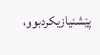پێشنیازیكردبوو،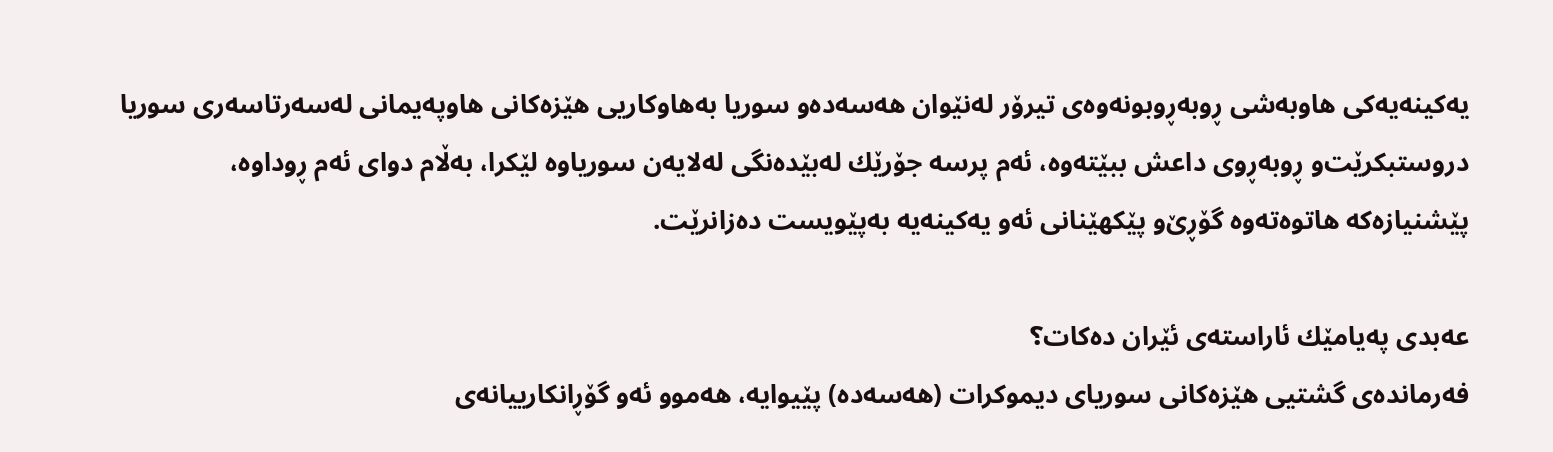یه‌كینه‌یه‌كى هاوبه‌شى ڕوبه‌ڕوبونه‌وه‌ى تیرۆر له‌نێوان هه‌سه‌ده‌و سوریا به‌هاوكاریى هێزه‌كانى هاوپه‌یمانى له‌سه‌رتاسه‌رى سوریا دروستبكرێت‌و ڕوبه‌ڕوى داعش ببێته‌وه‌، ئه‌م پرسه‌ جۆرێك له‌بێده‌نگى له‌لایه‌ن سوریاوه‌ لێكرا، به‌ڵام دواى ئه‌م ڕوداوه‌، پێشنیازه‌كه‌ هاتوه‌ته‌وه‌ گۆڕێ‌و پێكهێنانى ئه‌و یه‌كینه‌یه‌ به‌پێویست ده‌زانرێت.

عه‌بدى په‌یامێك ئاراسته‌ى ئێران ده‌كات؟
فه‌رمانده‌ى گشتیى هێزه‌كانى سوریاى دیموكرات (هه‌سه‌ده‌) پێیوایه‌، هه‌موو ئه‌و گۆڕانكارییانه‌ى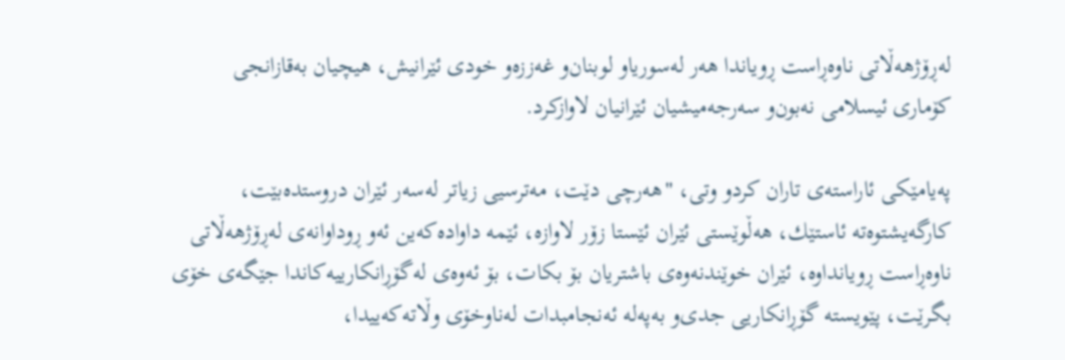له‌ڕۆژهه‌ڵاتى ناوه‌ڕاست ڕویاندا هه‌ر له‌سوریاو لوبنان‌و غه‌ززه‌و خودى ئێرانیش، هیچیان به‌قازانجى كۆمارى ئیسلامى نه‌بون‌و سه‌رجه‌میشیان ئێرانیان لاوازكرد.

په‌یامێكى ئاراسته‌ى تاران كردو وتى، "هه‌رچى دێت، مه‌ترسیى زیاتر له‌سه‌ر ئێران دروستده‌بێت، كارگه‌یشتوه‌ته‌ ئاستێك، هه‌ڵوێستى ئێران ئێستا زۆر لاوازه‌، ئێمه‌ داواده‌كه‌ین ئه‌و ڕوداوانه‌ى له‌ڕۆژهه‌ڵاتى ناوه‌ڕاست ڕویانداوه‌، ئێران خوێندنه‌وه‌ى باشتریان بۆ بكات، بۆ ئه‌وه‌ى له‌گۆڕانكارییه‌كاندا جێگه‌ى خۆى بگرێت، پێویسته‌ گۆڕانكاریى جدى‌و به‌په‌له‌ ئه‌نجامبدات له‌ناوخۆى وڵاته‌كه‌ییدا،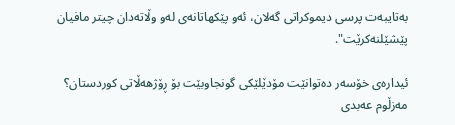به‌تایبه‌ت پرسى دیموكراتى گه‌لان، ئه‌و پێكهاتانه‌ى له‌و وڵاته‌دان چیتر مافیان پێشێلنه‌كرێت".

ئیداره‌ى خۆسه‌ر ده‌توانێت مۆدێلێكى گونجاوبێت بۆ ڕۆژهه‌ڵاتى كوردستان؟
مه‌زڵوم عه‌بدى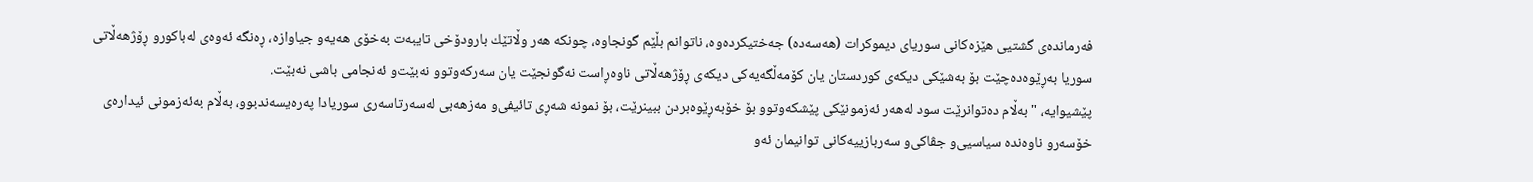فه‌رمانده‌ى گشتیى هێزه‌كانى سوریاى دیموكرات (هه‌سه‌ده‌) جه‌ختیكرده‌وه‌، ناتوانم بڵێم گونجاوه‌، چونكه‌ هه‌ر وڵاتێك بارودۆخى تایبه‌ت به‌خۆى هه‌یه‌و جیاوازه‌، ڕه‌نگه‌ ئه‌وه‌ى له‌باكورو ڕۆژهه‌ڵاتى سوریا به‌ڕێوه‌ده‌چێت بۆ به‌شێكى دیكه‌ى كوردستان یان كۆمه‌ڵگه‌یه‌كى دیكه‌ى ڕۆژهه‌ڵاتى ناوه‌ڕاست نه‌گونجێت یان سه‌ركه‌وتوو نه‌بێت‌و ئه‌نجامى باشى نه‌بێت.
پێشیوایه‌، "به‌ڵام ده‌توانرێت سود له‌هه‌ر ئه‌زمونێكى پێشكه‌وتوو بۆ خۆبه‌ڕێوه‌بردن ببینرێت، بۆ نمونه‌ شه‌ڕى تائیفى‌و مه‌زهه‌بى له‌سه‌رتاسه‌رى سوریادا په‌ره‌یسه‌ندبوو، به‌ڵام به‌ئه‌زمونى ئیداره‌ى خۆسه‌رو ناوه‌نده‌ سیاسیى‌و جڤاكى‌و سه‌ربازییه‌كانى توانیمان ئه‌و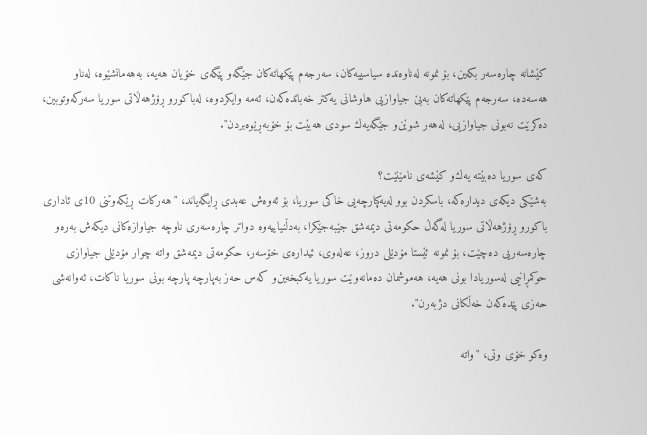كێشانه‌ چاره‌سه‌ر بكه‌ین، بۆ نمونه‌ له‌ناوه‌نده‌ سیاسییه‌كان، سه‌رجه‌م پێكهاته‌كان جێگه‌و پێگه‌ى خۆیان هه‌یه‌، به‌هه‌مانشێوه‌، له‌ناو هه‌سه‌ده‌، سه‌رجه‌م پێكهاته‌كان به‌بێ جیاوازیى هاوشانى یه‌كتر خه‌باتده‌كه‌ن، ئه‌مه‌ وایكردوه‌، له‌باكورو ڕۆژهه‌ڵاتى سوریا سه‌ركه‌وتوبین، ده‌كرێت نه‌بونى جیاوازیى، له‌هه‌ر شوێن‌و جێگه‌یه‌ك سودى هه‌بێت بۆ خۆبه‌ڕێوه‌بردن".

كه‌ى سوریا ده‌بێته‌ یه‌ك‌و كێشه‌ى نامێنێت؟
به‌شێكى دیكه‌ى دیداره‌كه‌، باسكردن بوو له‌یه‌كپارچه‌یى خاكى سوریا، بۆ ئه‌وه‌ش عه‌بدى ڕایگه‌یاند، "هه‌ركات ڕێكه‌وتنى 10ى ئادارى باكورو ڕۆژهه‌ڵاتى سوریا له‌گه‌ڵ حكومه‌تى دیمه‌شق جێبه‌جێكرا، به‌دڵنیاییه‌وه‌ دواتر چاره‌سه‌رى ناوچه‌ جیاوازه‌كانى دیكه‌ش به‌ره‌و چاره‌سه‌ریى ده‌چێت، بۆ نمونه‌ ئێستا مۆدێلى دروز، عه‌له‌وى، ئیداره‌ى خۆسه‌ر، حكومه‌تى دیمه‌شق واته‌ چوار مۆدێلى جیاوازى حوكمڕانیى له‌سوریادا بونى هه‌یه‌، هه‌موشمان ده‌مانه‌وێت سوریا یه‌كبخه‌ین‌و كه‌س حه‌ز به‌پارچه‌ پارچه‌ بونى سوریا ناكات، ئه‌وانه‌شى حه‌زى پێده‌كه‌ن خه‌ڵكانى دژبه‌رن".

وه‌كو خۆى وتى، "واته‌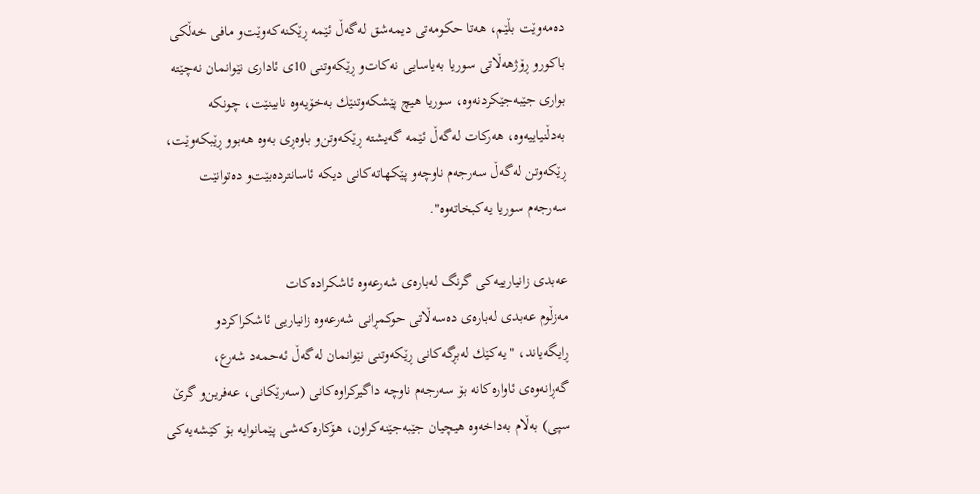ده‌مه‌وێت بڵێم، هه‌تا حكومه‌تى دیمه‌شق له‌گه‌ڵ ئێمه‌ ڕێكنه‌كه‌وێت‌و مافى خه‌ڵكى باكورو ڕۆژهه‌ڵاتى سوریا به‌یاسایى نه‌كات‌و ڕێكه‌وتنى 10ى ئادارى نێوانمان نه‌چێته‌ بوارى جێبه‌جێكردنه‌وه‌، سوریا هیچ پێشكه‌وتنێك به‌خۆیه‌وه‌ نابینێت، چونكه‌ به‌دڵنیاییه‌وه‌، هه‌ركات له‌گه‌ڵ ئێمه‌ گه‌یشته‌ ڕێكه‌وتن‌و باوه‌ڕى به‌وه‌ هه‌بوو ڕێبكه‌وێت، ڕێكه‌وتن له‌گه‌ڵ سه‌رجه‌م ناوچه‌و پێكهاته‌كانى دیكه‌ ئاسانترده‌بێت‌و ده‌توانێت سه‌رجه‌م سوریا یه‌كبخاته‌وه‌".

عه‌بدى زانیارییه‌كى گرنگ له‌باره‌ى شه‌رعه‌وه‌ ئاشكراده‌كات
مه‌زڵوم عه‌بدى له‌باره‌ى ده‌سه‌ڵاتى حوكمڕانى شه‌رعه‌وه‌ زانیاریى ئاشكراكردو ڕایگه‌یاند، "یه‌كێك له‌بڕگه‌كانى ڕێكه‌وتنى نێوانمان له‌گه‌ڵ ئه‌حمه‌د شه‌رع، گه‌ڕانه‌وه‌ى ئاواره‌كانه‌ بۆ سه‌رجه‌م ناوچه‌ داگیركراوه‌كانى (سه‌رێكانى، عه‌فرین‌و گرێ سپى) به‌ڵام به‌داخه‌وه‌ هیچیان جێبه‌جێنه‌كراون، هۆكاره‌كه‌شى پێمانوایه‌ بۆ كێشه‌یه‌كى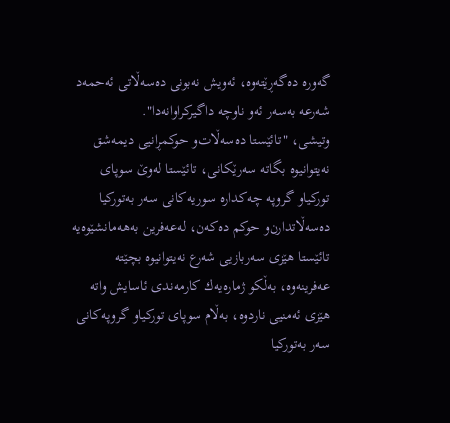گه‌وره‌ ده‌گه‌ڕێته‌وه‌، ئه‌ویش نه‌بونى ده‌سه‌ڵاتى ئه‌حمه‌د شه‌رعه‌ به‌سه‌ر ئه‌و ناوچه‌ داگیركراوانه‌دا".
وتیشى، "تائێستا ده‌سه‌ڵات‌و حوكمڕانیى دیمه‌شق نه‌یتوانیوه‌ بگاته‌ سه‌رێكانى، تائێستا له‌وێ سوپاى توركیاو گروپه‌ چه‌كداره‌ سوریه‌كانى سه‌ر به‌توركیا ده‌سه‌ڵاتدارن‌و حوكم ده‌كه‌ن، له‌عه‌فرین به‌هه‌مانشێوه‌یه‌ تائێستا هێزى سه‌ربازیى شه‌رع نه‌یتوانیوه‌ بچێته‌ عه‌فرینه‌وه‌، به‌ڵكو ژماره‌یه‌ك كارمه‌ندى ئاسایش واته‌ هێزى ئه‌منیى ناردوه‌، به‌ڵام سوپاى توركیاو گروپه‌كانى سه‌ر به‌توركیا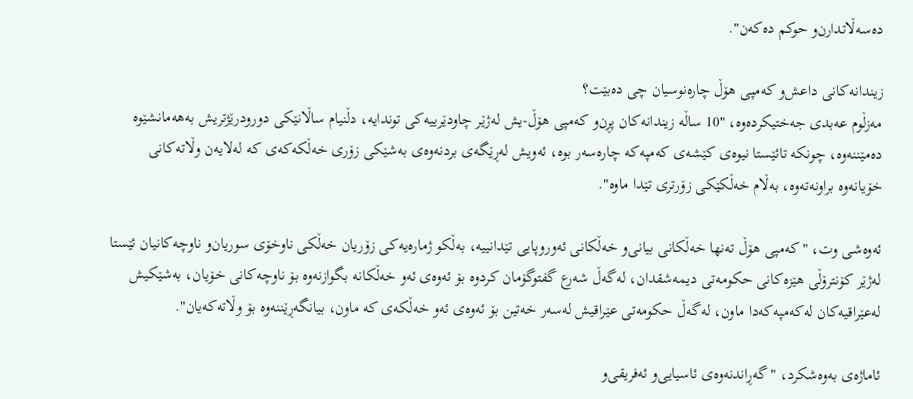ده‌سه‌ڵاتدارن‌و حوكم ده‌كه‌ن".

زیندانه‌كانى داعش‌و كه‌مپى هۆڵ چاره‌نوسیان چى ده‌بێت؟
مه‌زڵوم عه‌بدى جه‌ختیكرده‌وه‌، "10 ساڵه‌ زیندانه‌كان پڕن‌و كه‌مپى هۆڵ-یش له‌ژێر چاودێرییه‌كى توندایه‌، دڵنیام ساڵانێكى دورودرێژتریش به‌هه‌مانشێوه‌ ده‌مێننه‌وه‌، چونكه‌ تائێستا نیوه‌ى كێشه‌ى كه‌مپه‌كه‌ چاره‌سه‌ر بوه‌، ئه‌ویش له‌ڕێگه‌ى بردنه‌وه‌ى به‌شێكى زۆرى خه‌ڵكه‌كه‌ى كه‌ له‌لایه‌ن وڵاته‌كانى خۆیانه‌وه‌ براونه‌ته‌وه‌، به‌ڵام خه‌ڵكێكى زۆرترى تێدا ماوه‌".

ئه‌وه‌شى وت، "كه‌مپى هۆڵ ته‌نها خه‌ڵكانى بیانى‌و خه‌ڵكانى ئه‌وروپایى تێدانییه‌، به‌ڵكو ژماره‌یه‌كى زۆریان خه‌ڵكى ناوخۆى سوریان‌و ناوچه‌كانیان ئێستا له‌ژێر كۆنترۆڵى هێزه‌كانى حكومه‌تى دیمه‌شقدان، له‌گه‌ڵ شه‌رع گفتوگۆمان كردوه‌ بۆ ئه‌وه‌ى ئه‌و خه‌ڵكانه‌ بگوازنه‌وه‌ بۆ ناوچه‌كانى خۆیان، به‌شێكیش له‌عێراقیه‌كان له‌كه‌مپه‌كه‌دا ماون، له‌گه‌ڵ حكومه‌تى عێراقیش له‌سه‌ر خه‌تین بۆ ئه‌وه‌ى ئه‌و خه‌ڵكه‌ى كه‌ ماون، بیانگه‌ڕێننه‌وه‌ بۆ وڵاته‌كه‌یان".

ئاماژه‌ى به‌وه‌شكرد، "گه‌ڕاندنه‌وه‌ى ئاسیایى‌و ئه‌فریقى‌و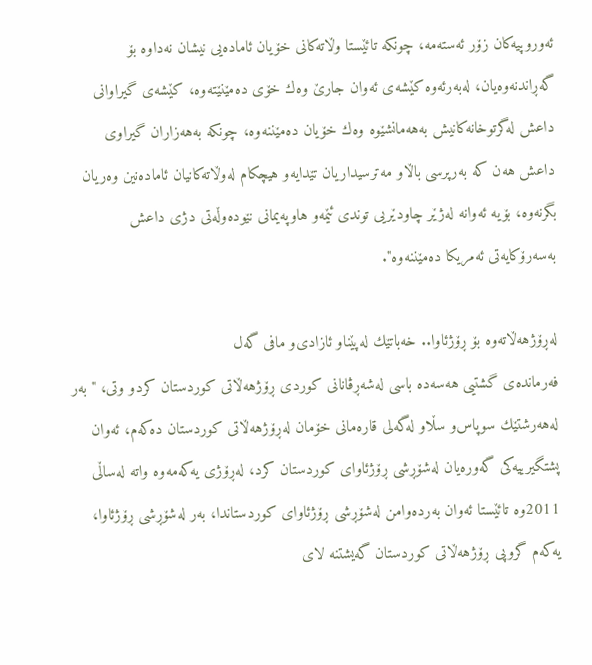ئه‌وروپیه‌كان زۆر ئه‌سته‌مه‌، چونكه‌ تائێستا وڵاته‌كانى خۆیان ئاماده‌یى نیشان نه‌داوه‌ بۆ گه‌ڕاندنه‌وه‌یان، له‌به‌رئه‌وه‌ كێشه‌ى ئه‌وان جارێ وه‌ك خۆى ده‌مێنێته‌وه‌، كێشه‌ى گیراوانى داعش له‌گرتوخانه‌كانیش به‌هه‌مانشێوه‌ وه‌ك خۆیان ده‌مێننه‌وه‌، چونكه‌ به‌هه‌زاران گیراوى داعش هه‌ن كه‌ به‌رپرسى باڵاو مه‌ترسیداریان تێدایه‌و هیچكام له‌وڵاته‌كانیان ئاماده‌نین وه‌ریان بگرنه‌وه‌، بۆیه‌ ئه‌وانه‌ له‌ژێر چاودێریى توندى ئێمه‌و هاوپه‌یمانى نێوده‌وڵه‌تى دژى داعش به‌سه‌رۆكایه‌تى ئه‌مریكا ده‌مێننه‌وه‌".

له‌ڕۆژهه‌ڵاته‌وه‌ بۆ ڕۆژئاوا.. خه‌باتێك له‌پێناو ئازادی‌و مافى گه‌ل
فه‌رمانده‌ى گشتیى هه‌سه‌ده‌ باسى له‌شه‌ڕڤانانى كوردى ڕۆژهه‌ڵاتى كوردستان كردو وتى، "به‌ر له‌هه‌رشتێك سوپاس‌و سڵاو له‌گه‌لى قاره‌مانى خۆمان له‌ڕۆژهه‌ڵاتى كوردستان ده‌كه‌م، ئه‌وان پشتگیرییه‌كى گه‌وره‌یان له‌شۆڕشى ڕۆژئاواى كوردستان كرد، له‌ڕۆژى یه‌كه‌مه‌وه‌ واته‌ له‌ساڵى 2011وه‌ تائێستا ئه‌وان به‌رده‌وامن له‌شۆڕشى ڕۆژئاواى كوردستاندا، به‌ر له‌شۆڕشى ڕۆژئاوا، یه‌كه‌م گروپى ڕۆژهه‌ڵاتى كوردستان گه‌یشتنه‌ لاى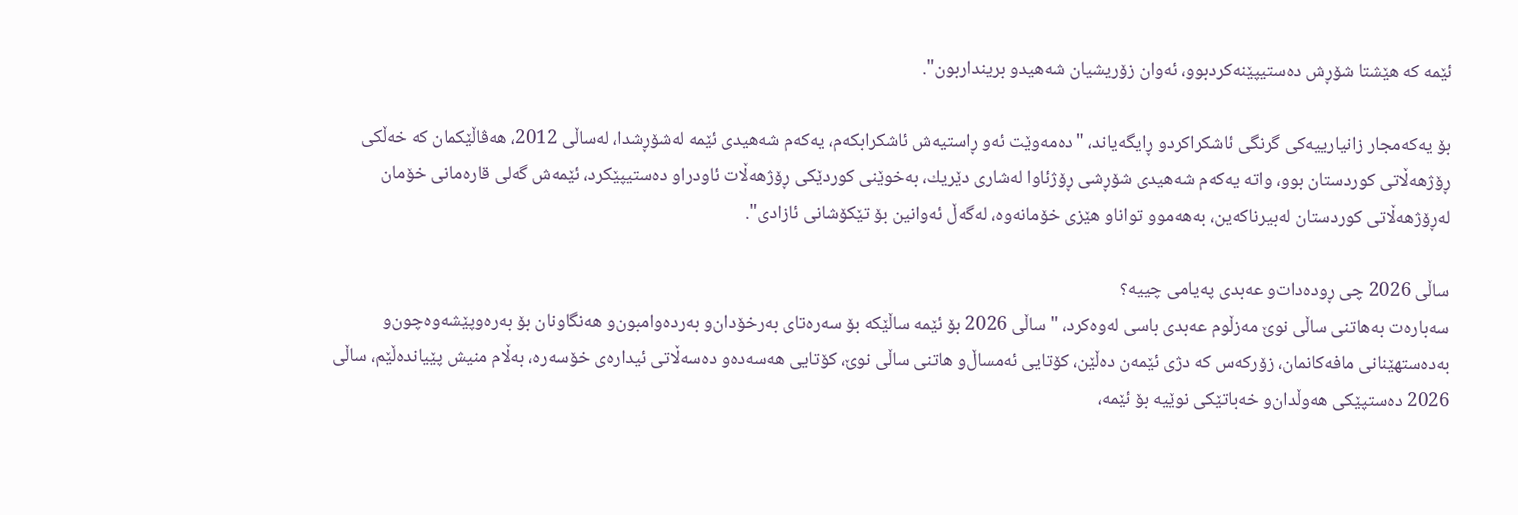ئێمه‌ كه‌ هێشتا شۆڕش ده‌ستیپێنه‌كردبوو، ئه‌وان زۆریشیان شه‌هیدو برینداربون".

بۆ یه‌كه‌مجار زانیارییه‌كى گرنگى ئاشكراكردو ڕایگه‌یاند، "ده‌مه‌وێت ئه‌و ڕاستیه‌ش ئاشكرابكه‌م، یه‌كه‌م شه‌هیدى ئێمه‌ له‌شۆڕشدا، له‌ساڵى 2012، هه‌ڤاڵێكمان كه‌ خه‌ڵكى ڕۆژهه‌ڵاتى كوردستان بوو، واته‌ یه‌كه‌م شه‌هیدى شۆڕشى ڕۆژئاوا له‌شارى دێریك، به‌خوێنى كوردێكى ڕۆژهه‌ڵات ئاودراو ده‌ستیپێكرد، ئێمه‌ش گه‌لى قاره‌مانى خۆمان له‌ڕۆژهه‌ڵاتى كوردستان له‌بیرناكه‌ین، به‌هه‌موو تواناو هێزى خۆمانه‌وه‌، له‌گه‌ڵ ئه‌وانین بۆ تێكۆشانى ئازادى".

ساڵى 2026 چى ڕوده‌دات‌و عه‌بدى په‌یامى چییه‌؟
سه‌باره‌ت به‌هاتنى ساڵى نوێ مه‌زڵوم عه‌بدى باسى له‌وه‌كرد، "ساڵى 2026 بۆ ئێمه‌ ساڵێكه‌ بۆ سه‌ره‌تاى به‌رخۆدان‌و به‌رده‌وامبون‌و هه‌نگاونان بۆ به‌ره‌وپێشه‌وه‌چون‌و به‌ده‌ستهێنانى مافه‌كانمان، زۆركه‌س كه‌ دژى ئێمه‌ن ده‌ڵێن، كۆتایى ئه‌مساڵ‌و هاتنى ساڵى نوێ، كۆتایی هه‌سه‌ده‌و ده‌سه‌ڵاتى ئیداره‌ى خۆسه‌ره‌، به‌ڵام منیش پێیانده‌ڵێم، ساڵى 2026 ده‌ستپێكى هه‌وڵدان‌و خه‌باتێكى نوێیه‌ بۆ ئێمه‌،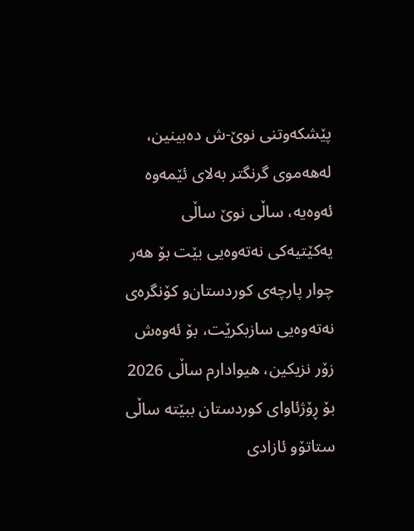پێشكه‌وتنى نوێ-ش ده‌بینین، له‌هه‌موى گرنگتر به‌لاى ئێمه‌وه‌ ئه‌وه‌یه‌، ساڵى نوێ ساڵى یه‌كێتیه‌كى نه‌ته‌وه‌یى بێت بۆ هه‌ر چوار پارچه‌ى كوردستان‌و كۆنگره‌ى نه‌ته‌وه‌یى سازبكرێت، بۆ ئه‌وه‌ش زۆر نزیكین، هیوادارم ساڵى 2026 بۆ ڕۆژئاواى كوردستان ببێته‌ ساڵى ستاتۆو ئازادى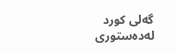گه‌لى كورد له‌ده‌ستورى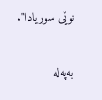نوێى سوریادا".

بەپەلە